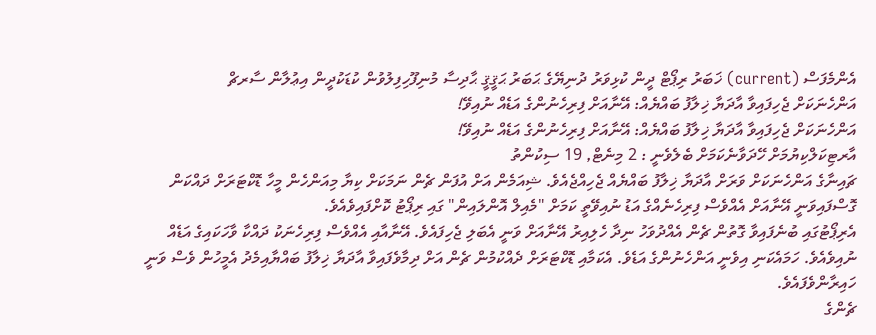އެންމެފަސް (current) ޚަބަރު ރިޕޯޓް ދީން ކުޅިވަރު ދުނިޔޭގެ ޙަބަރު ޙަޤީޤީ ޙާދިސާ މުނިފޫހިފިލުވުން ކުޑަކުދީން އިޢުލާން ސާރޗް
އަންހެނަކަށް ޖެހިފައިވާ އާދަޔާ ޚިލާފު ބައްޔެއް: އޭނާއަށް ފިރިހެނުންގެ އަޑެއް ނުއިވޭ!
އަންހެނަކަށް ޖެހިފައިވާ އާދަޔާ ޚިލާފު ބައްޔެއް: އޭނާއަށް ފިރިހެނުންގެ އަޑެއް ނުއިވޭ!
އާރޓިކަލްކިޔުމަށް ހޭދަވާނެކަމަށް ބެލެވެނީ : 2 މިނެޓް, 19 ސިކުންތު
ޗައިނާގެ އަންހެނަކަށް ވަރަށް އާދަޔާ ޚިލާފު ބައްޔެއް ޖެހިއްޖެއެވެ. ޝިއަމެން އަށް އުފަން ޗެން ނަމަކަށް ކިޔާ މިއަންހެން މީހާ ޑޮކްޓަރަށް ދައްކަން ގޮސްފައިވަނީ އޭނާއަށް އެއްވެސް ފިރިހެނެއްގެ އަޑު ނުއިވޭތީ ކަމަށް "މެއިލް އޮންލައިން" ގައި ރިޕޯޓު ކޮށްފައިވެއެވެ.
އެރިޕޯޓުގައި ބުނެފައިވާ ގޮތުން ޗެން އެއްދުވަހު ނިދާ ހެލިއިރު އޭނާއަށް ވަނީ އެބަލި ޖެހިފައެވެ. އޭނާއާއި އެއްވެސް ފިރިހެނަކު ދައްކާ ވާހަކައިގެ އަޑެއް ނުއިވެއެވެ. ހަމައެކަނި އިވެނީ އަންހެނުންގެ އަޑެވެ. އެކަމާއި ޑޮކްޓަރަށް ދެއްކުމުން ޗެން އަށް ދިމާވެފައިވާ އާދަޔާ ޚިލާފު ބައްޔާއިމެދު އެމީހުން ވެސް ވަނީ ހައިރާންވެފައެވެ.
ޗެންގެ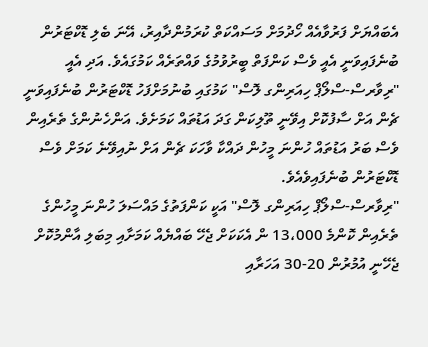އެބައްޔަށް ފަރުވާއެއް ހޯދުމަށް މަސައްކަތް ކުރަމުންދާއިރު، އޭނަ ބެލި ޑޮކްޓަރުން ބުނެފައިވަނީ އެއީ ވެސް ކަންފަތް ބީރުވުމުގެ ވައްތަރެއް ކަމުގައެވެ. އަދި އެއީ "ރިވާރސް-ސްލޯޕް ހިއަރިންގ ލޮސް" ކަމުގައި ބުނުމަށްފަހު ޑޮކްޓަރުން ބުނެފައިވަނީ ޗެން އަށް ސާފުކޮށް އިވޭނީ ތޫލިކަން ގަދަ އަޑުތައް ކަމަށެވެ. އަންހެނުންގެ ތެރެއިން ވެސް ބަރު އަޑުތައް ހުންނަ މީހުން ދައްކާ ވާހަކަ ޗެން އަށް ނުއިވޭނެ ކަމަށް ވެސް ޑޮކްޓަރުން ބުނެފައިވެއެވެ.
"ރިވާރސް-ސްލޯޕް ހިއަރިންގ ލޮސް" އަކީ ކަންފަތުގެ މައްސަލަ ހުންނަ މީހުންގެ ތެރެއިން ކޮންމެ 13،000 ން އެކަކަށް ޖެހޭ ބައްޔެއް ކަމަށާއި މިބަލި އާންމުކޮށް ޖެހޭނީ އުމުރުން 20-30 އަހަރާއި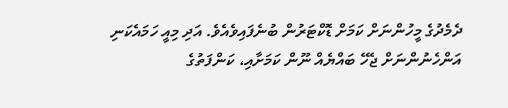ދެމެދުގެ މީހުންނަށް ކަމަށް ޑޮކްޓަރުން ބުނެފައިވެއެވެ. އަދި މިއީ ހަމައެކަނި އަންހެނުންނަށް ޖެހޭ ބައްޔެއް ނޫން ކަމަށާއި، ކަންފަތުގެ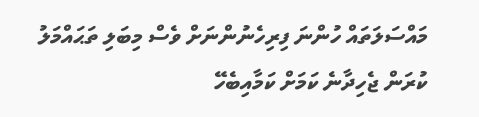މައްސަލަތައް ހުންނަ ފިރިހެނުންނަށް ވެސް މިބަލި ތަޙައްމަލު ކުރަން ޖެހިދާނެ ކަމަށް ކަމާއިބެހޭ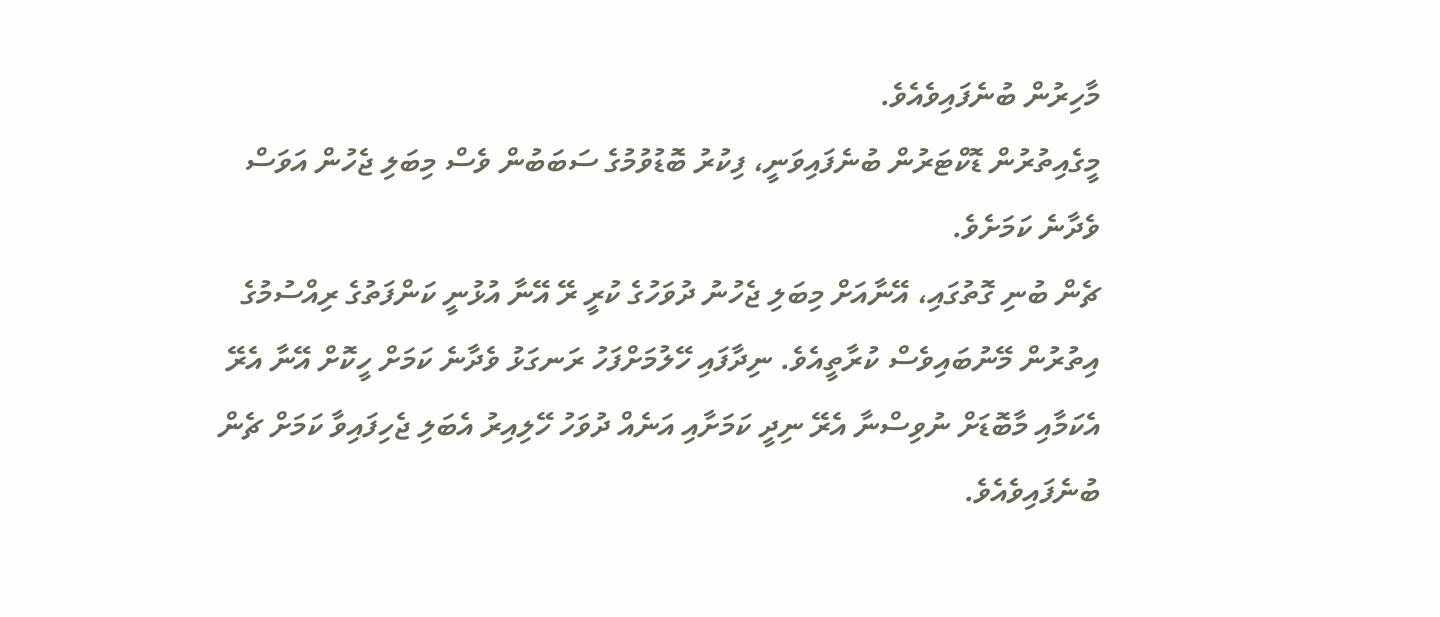މާހިރުން ބުނެފައިވެއެވެ.
މީގެއިތުރުން ޑޮކްޓަރުން ބުނެފައިވަނީ، ފިކުރު ބޮޑުވުމުގެ ސަބަބުން ވެސް މިބަލި ޖެހުން އަވަސް ވެދާނެ ކަމަށެވެ.
ޗެން ބުނި ގޮތުގައި، އޭނާއަށް މިބަލި ޖެހުނު ދުވަހުގެ ކުރީ ރޭ އޭނާ އުޅުނީ ކަންފަތުގެ ރިއްސުމުގެ އިތުރުން މޭނުބައިވެސް ކުރާތީއެވެ. ނިދާފައި ހޭލުމަށްފަހު ރަނގަޅު ވެދާނެ ކަމަށް ހީކޮށް އޭނާ އެރޭ އެކަމާއި މާބޮޑަށް ނުވިސްނާ އެރޭ ނިދީ ކަމަށާއި އަނެއް ދުވަހު ހޭލިއިރު އެބަލި ޖެހިފައިވާ ކަމަށް ޗެން ބުނެފައިވެއެވެ.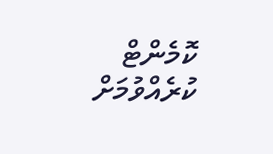ކޮމެންޓް ކުރެއްވުމަށް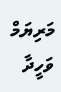މަރިޔަމް ވަހީދާ